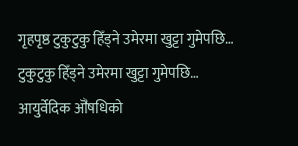गृहपृष्ठ टुकुटुकु हिँड्ने उमेरमा खुट्टा गुमेपछि…
टुकुटुकु हिँड्ने उमेरमा खुट्टा गुमेपछि…
आयुर्वेदिक ॵषधिको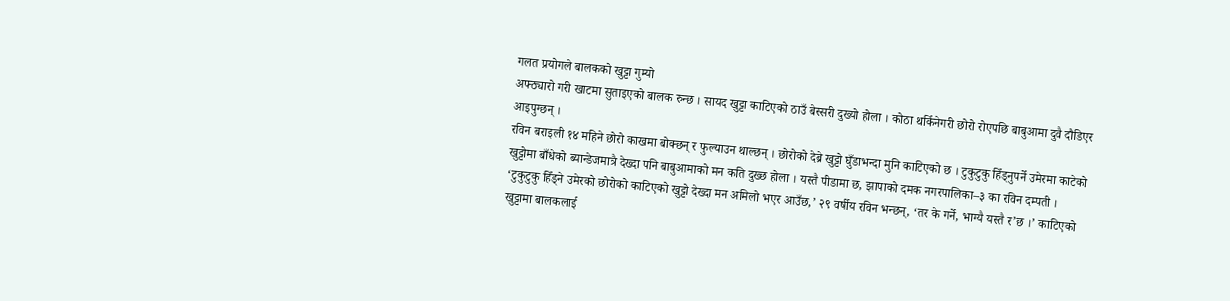गलत प्रयोगले बालकको खुट्टा गुम्यो
अफ्ठ्यारो गरी खाटमा सुताइएको बालक रुन्छ । सायद खुट्टा काटिएको ठाउँ बेस्सरी दुख्यो होला । कोठा थर्किनेगरी छोरो रोएपछि बाबुआमा दुवै दौडिएर आइपुग्छन् ।
रविन बराइली १४ महिने छोरो काखमा बोक्छन् र फुल्याउन थाल्छन् । छोरोको देब्रे खुट्टो घुँडाभन्दा मुनि काटिएको छ । टुकुटुकु हिँड्नुपर्ने उमेरमा काटेको खुट्टोमा बाँधेको ब्यान्डेजमात्रै देख्दा पनि बाबुआमाको मन कति दुख्छ होला । यस्तै पीडामा छ, झापाको दमक नगरपालिका–३ का रविन दम्पती ।
‘टुकुटुकु हिँड्ने उमेरको छोरोको काटिएको खुट्टो देख्दा मन अमिलो भएर आउँछ,’ २९ वर्षीय रविन भन्छन्, ‘तर के गर्ने, भाग्यै यस्तै र’छ ।’ काटिएको खुट्टामा बालकलाई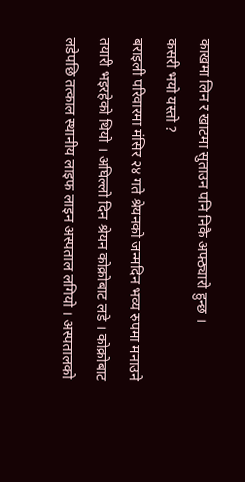काखमा लिन र खाटमा सुताउन पनि निकै अफ्ठ्यारो हुन्छ ।
कसरी भयो यस्तो ?
बराइली परिवारमा मंसिर २४ गते श्रेयनको जन्मदिन भव्य रुपमा मनाउने तयारी भइरहेको थियो । अघिल्लो दिन श्रेयन कोक्रोबाट लडे । कोक्रोबाट लडेपछि तत्काल स्थानीय लाइफ लाइन अस्पताल लगियो । अस्पतालको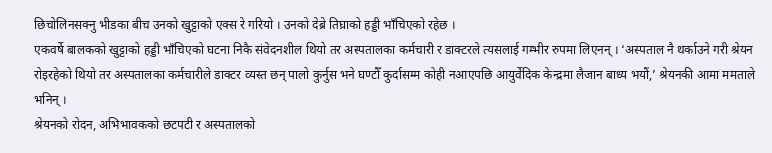छिचोलिनसक्नु भीडका बीच उनको खुट्टाको एक्स रे गरियो । उनको देब्रे तिघ्राको हड्डी भाँचिएको रहेछ ।
एकवर्षे बालकको खुट्टाको हड्डी भाँचिएको घटना निकै संवेदनशील थियो तर अस्पतालका कर्मचारी र डाक्टरले त्यसलाई गम्भीर रुपमा लिएनन् । ‘अस्पताल नै थर्काउने गरी श्रेयन रोइरहेको थियो तर अस्पतालका कर्मचारीले डाक्टर व्यस्त छन् पालो कुर्नुस भने घण्टौँ कुर्दासम्म कोही नआएपछि आयुर्वेदिक केन्द्रमा लैजान बाध्य भयौं,’ श्रेयनकी आमा ममताले भनिन् ।
श्रेयनको रोदन, अभिभावकको छटपटी र अस्पतालको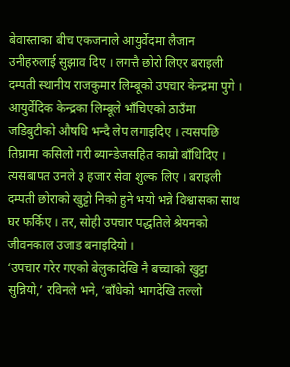बेवास्ताका बीच एकजनाले आयुर्वेदमा लैजान उनीहरुलाई सुझाव दिए । लगत्तै छोरो लिएर बराइली दम्पती स्थानीय राजकुमार लिम्बूको उपचार केन्द्रमा पुगे ।
आयुर्वेदिक केन्द्रका लिम्बूले भाँचिएको ठाउँमा जडिबुटीको औषधि भन्दै लेप लगाइदिए । त्यसपछि तिघ्रामा कसिलो गरी ब्यान्डेजसहित काम्रो बाँधिदिए । त्यसबापत उनले ३ हजार सेवा शुल्क लिए । बराइली दम्पती छोराको खुट्टो निको हुने भयो भन्ने विश्वासका साथ घर फर्किए । तर, सोही उपचार पद्धतिले श्रेयनको जीवनकाल उजाड बनाइदियो ।
‘उपचार गरेर गएको बेलुकादेखि नै बच्चाको खुट्टा सुन्नियो,’ रविनले भने, ‘बाँधेको भागदेखि तल्लो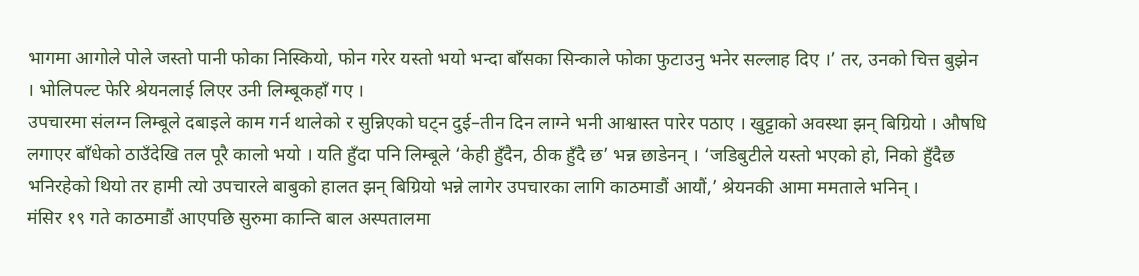भागमा आगोले पोले जस्तो पानी फोका निस्कियो, फोन गरेर यस्तो भयो भन्दा बाँसका सिन्काले फोका फुटाउनु भनेर सल्लाह दिए ।’ तर, उनको चित्त बुझेन । भोलिपल्ट फेरि श्रेयनलाई लिएर उनी लिम्बूकहाँ गए ।
उपचारमा संलग्न लिम्बूले दबाइले काम गर्न थालेको र सुन्निएको घट्न दुई–तीन दिन लाग्ने भनी आश्वास्त पारेर पठाए । खुट्टाको अवस्था झन् बिग्रियो । औषधि लगाएर बाँधेको ठाउँदेखि तल पूरै कालो भयो । यति हुँदा पनि लिम्बूले ‘केही हुँदैन, ठीक हुँदै छ’ भन्न छाडेनन् । ‘जडिबुटीले यस्तो भएको हो, निको हुँदैछ भनिरहेको थियो तर हामी त्यो उपचारले बाबुको हालत झन् बिग्रियो भन्ने लागेर उपचारका लागि काठमाडौं आयौं,’ श्रेयनकी आमा ममताले भनिन् ।
मंसिर १९ गते काठमाडौं आएपछि सुरुमा कान्ति बाल अस्पतालमा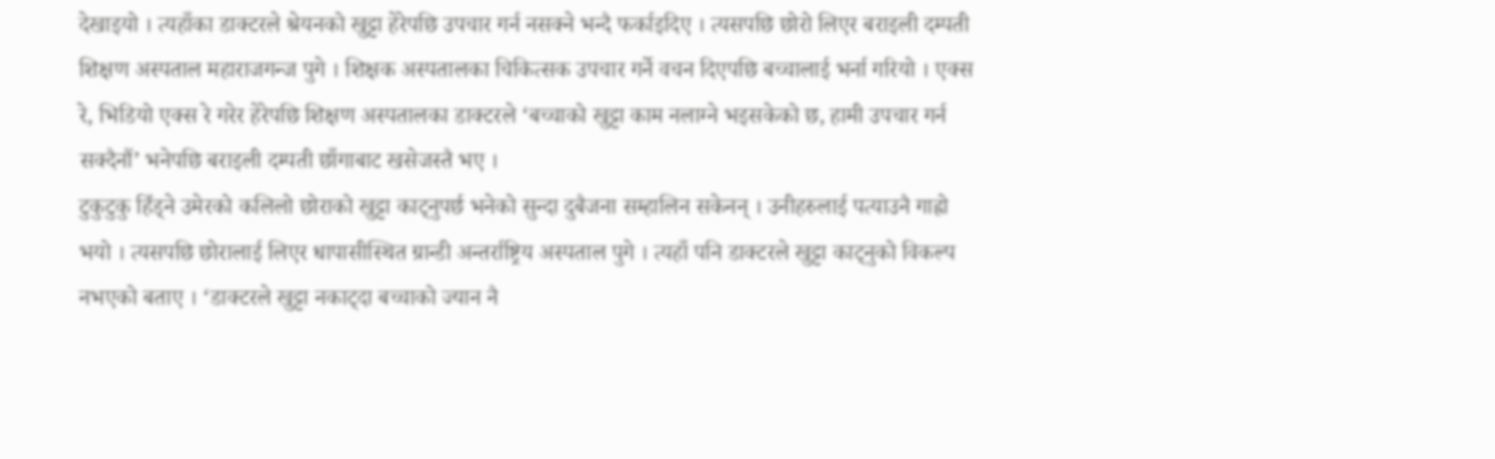देखाइयो । त्यहाँका डाक्टरले श्रेयनको खुट्टा हेरेपछि उपचार गर्न नसक्ने भन्दै फर्काइदिए । त्यसपछि छोरो लिएर बराइली दम्पती शिक्षण अस्पताल महाराजगन्ज पुगे । शिक्षक अस्पतालका चिकित्सक उपचार गर्ने वचन दिएपछि बच्चालाई भर्ना गरियो । एक्स रे, भिडियो एक्स रे गरेर हेरेपछि शिक्षण अस्पतालका डाक्टरले ‘बच्चाको खुट्टा काम नलाग्ने भइसकेको छ, हामी उपचार गर्न सक्दैनौं’ भनेपछि बराइली दम्पती छाँगाबाट खसेजस्तै भए ।
टुकुटुकु हिँड्ने उमेरको कलिलो छोराको खुट्टा काट्नुपर्छ भनेको सुन्दा दुबैजना सम्हालिन सकेनन् । उनीहरुलाई पत्याउनै गाह्रो भयो । त्यसपछि छोरालाई लिएर धापासीस्थित ग्रान्डी अन्तर्राष्ट्रिय अस्पताल पुगे । त्यहाँ पनि डाक्टरले खुट्टा काट्नुको विकल्प नभएको बताए । ‘डाक्टरले खुट्टा नकाट्दा बच्चाको ज्यान नै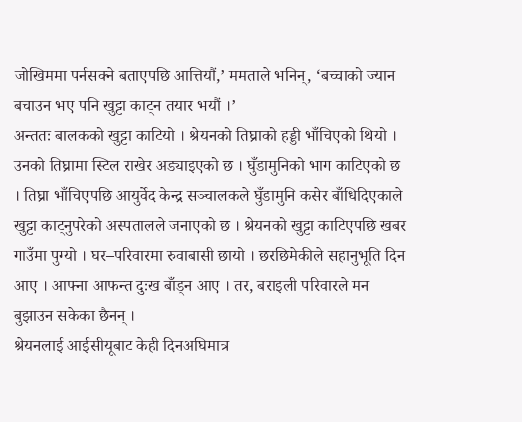जोखिममा पर्नसक्ने बताएपछि आत्तियौं,’ ममताले भनिन्, ‘बच्चाको ज्यान बचाउन भए पनि खुट्टा काट्न तयार भयौं ।’
अन्ततः बालकको खुट्टा काटियो । श्रेयनको तिघ्राको हड्डी भाँचिएको थियो । उनको तिघ्रामा स्टिल राखेर अड्याइएको छ । घुँडामुनिको भाग काटिएको छ । तिघ्रा भाँचिएपछि आयुर्वेद केन्द्र सञ्चालकले घुँडामुनि कसेर बाँधिदिएकाले खुट्टा काट्नुपरेको अस्पतालले जनाएको छ । श्रेयनको खुट्टा काटिएपछि खबर गाउँमा पुग्यो । घर–परिवारमा रुवाबासी छायो । छरछिमेकीले सहानुभूति दिन आए । आफ्ना आफन्त दुःख बाँड्न आए । तर, बराइली परिवारले मन बुझाउन सकेका छैनन् ।
श्रेयनलाई आईसीयूबाट केही दिनअघिमात्र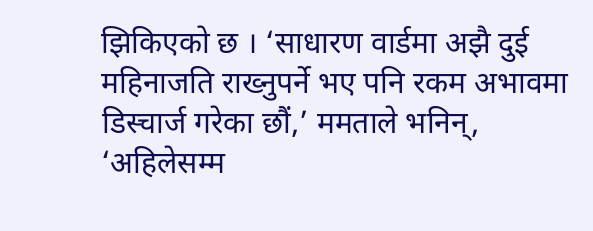झिकिएको छ । ‘साधारण वार्डमा अझै दुई महिनाजति राख्नुपर्ने भए पनि रकम अभावमा डिस्चार्ज गरेका छौं,’ ममताले भनिन्, ‘अहिलेसम्म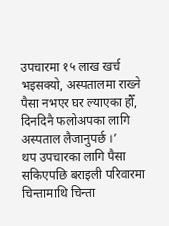उपचारमा १५ लाख खर्च भइसक्यो, अस्पतालमा राख्ने पैसा नभएर घर ल्याएका हौँ, दिनदिनै फलोअपका लागि अस्पताल लैजानुपर्छ ।’
थप उपचारका लागि पैसा सकिएपछि बराइली परिवारमा चिन्तामाथि चिन्ता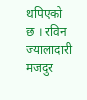थपिएको छ । रविन ज्यालादारी मजदुर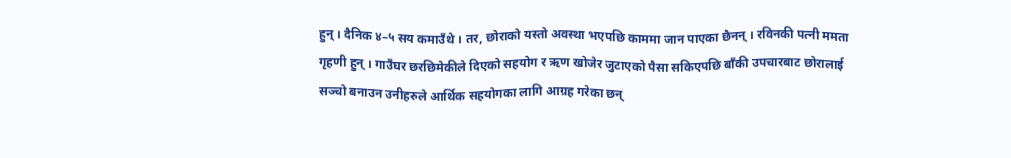हुन् । दैनिक ४–५ सय कमाउँथे । तर, छोराको यस्तो अवस्था भएपछि काममा जान पाएका छैनन् । रविनकी पत्नी ममता गृहणी हुन् । गाउँघर छरछिमेकीले दिएको सहयोग र ऋण खोजेर जुटाएको पैसा सकिएपछि बाँकी उपचारबाट छोरालाई सञ्चो बनाउन उनीहरुले आर्थिक सहयोगका लागि आग्रह गरेका छन्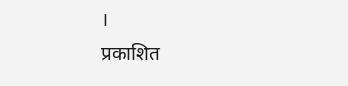।
प्रकाशित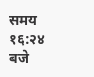समय १६:२४ बजे